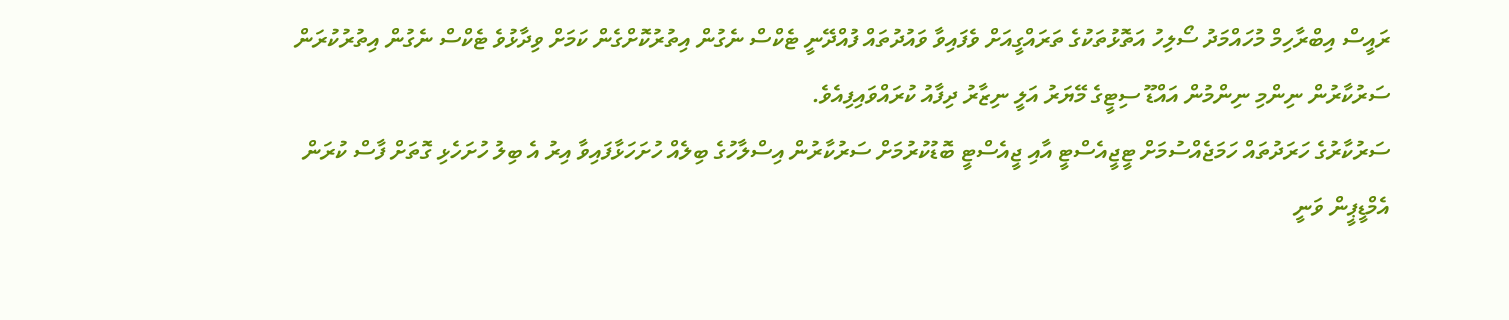ރައީސް އިބްރާހިމް މުހައްމަދު ސޯލިހު އަތޮޅުތަކުގެ ތަރައްގީއަށް ވެފައިވާ ވައުދުތައް ފުއްދޭނީ ޓެކްސް ނެގުން އިތުރުކޮށްގެން ކަމަށް ވިދާޅުވެ ޓެކްސް ނެގުން އިތުރުކުރަން ސަރުކާރުން ނިންމި ނިންމުން އައްޑޫ ސިޓީގެ މޭޔަރު އަލީ ނިޒާރު ދިފާއު ކުރައްވައިފިއެވެ.
ސަރުކާރުގެ ހަރަދުތައް ހަމަޖެއްސުމަށް ޓީޖީއެސްޓީ އާއި ޖީއެސްޓީ ބޮޑުކުރުމަށް ސަރުކާރުން އިސްލާހުގެ ބިލެއް ހުށަހަޅާފައިވާ އިރު އެ ބިލު ހުށަހެޅި ގޮތަށް ފާސް ކުރަން އެމްޑީޕީން ވަނީ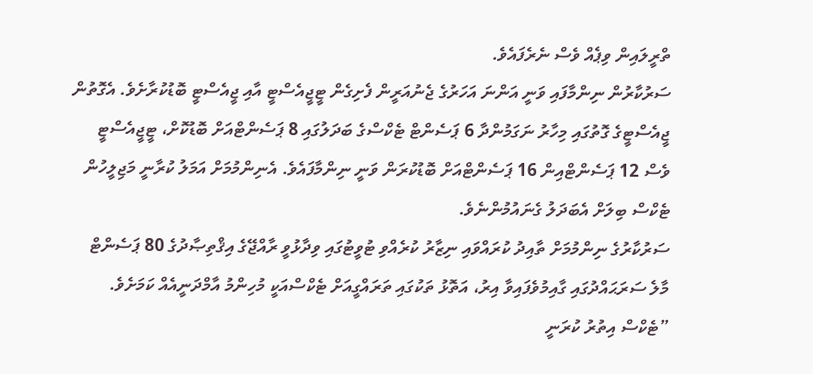ތްރީލައިން ވިޕެއް ވެސް ނެރެފައެވެ.
ސަރުކާރުން ނިންމާފައި ވަނީ އަންނަ އަހަރުގެ ޖެނުއަރީން ފެށިގެން ޓީޖީއެސްޓީ އާއި ޖީއެސްޓީ ބޮޑުކުރާށެވެ. އެގޮތުން ޖީއެސްޓީގެ ގޮތުގައި މިހާރު ނަގަމުންދާ 6 ޕަސެންޓް ޓެކްސްގެ ބަދަލުގައި 8 ޕަސެންޓްއަށް ބޮޑުކޮށް، ޓީޖީއެސްޓީ ވެސް 12 ޕަސެންޓްއިން 16 ޕަސެންޓްއަށް ބޮޑުކުރަން ވަނީ ނިންމާފައެވެ. އެނިންމުމަށް އަމަލު ކުރާނީ މަޖިލީހުން ޓެކްސް ބިލަށް އެބަދަލު ގެނައުމުންނެވެ.
ސަރުކާރުގެ ނިންމުމަށް ތާއިދު ކުރައްވައި ނިޒާރު ކުރެއްވި ޓުވީޓުގައި ވިދާޅުވީ ރާއްޖޭގެ އިޤްތިޞާދުގެ 80 ޕަސެންޓް މާލެ ސަރަޙައްދުގައި ގާއިމުވެފައިވާ އިރު، އަތޮޅު ތަކުގައި ތަރައްގީއަށް ޓެކްސްއަކީ މުހިންމު އާމްދަނީއެއް ކަމަށެވެ.
”ޓެކްސް އިތުރު ކުރަނީ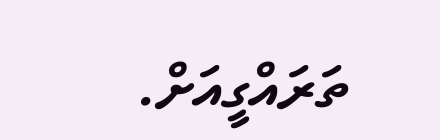ތަރައްގީއަށް.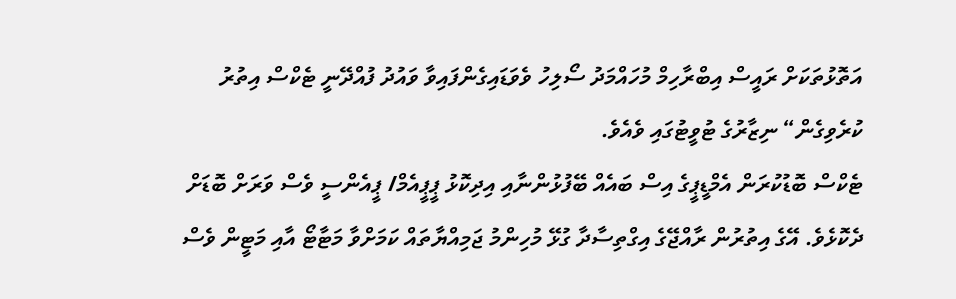އަތޮޅުތަކަށް ރައީސް އިބްރާހިމް މުހައްމަދު ސޯލިހު ވެވަޑައިގެންފައިވާ ވައުދު ފުއްދޭނީ ޓެކްސް އިތުރު ކުރެވިގެން“ ނިޒާރުގެ ޓުވީޓުގައި ވެއެވެ.
ޓެކްސް ބޮޑުކުރަން އެމްޑީޕީގެ އިސް ބައެއް ބޭފުޅުންނާއި އިދިކޮޅު ޕީޕީއެމް/ ޕީއެންސީ ވެސް ވަރަށް ބޮޑަށް ދެކޮޅެވެ. އޭގެ އިތުރުން ރާއްޖޭގެ އިގްތިސާދާ ގުޅޭ މުހިންމު ޖަމިއްޔާތައް ކަމަށްވާ މަޓާޓޯ އާއި މަޓީން ވެސް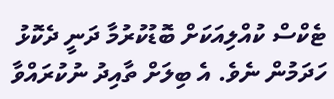ޓެކްސް ކުއްލިއަކަށް ބޮޑުކުރުމާ ދަނީ ދެކޮޅު ހަދަމުން ނެވެ. އެ ބިލަށް ތާއިދު ނުކުރައްވާ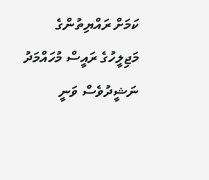ކަމަށް ރައްޔިތުންގެ މަޖިލީހުގެ ރައީސް މުހައްމަދު ނަޝީދުވެސް ވަނީ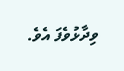ވިދާޅުވެފަ އެވެ.